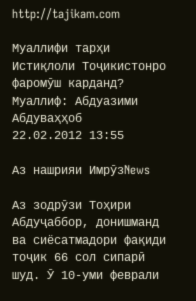http://tajikam.com

Муаллифи тарҳи Истиқлоли Тоҷикистонро фаромӯш карданд?
Муаллиф: Абдуазими Абдуваҳҳоб
22.02.2012 13:55

Аз нашрияи ИмрӯзNews

Аз зодрӯзи Тоҳири Абдуҷаббор, донишманд ва сиёсатмадори фақиди тоҷик 66 сол сипарӣ шуд. Ӯ 10-уми феврали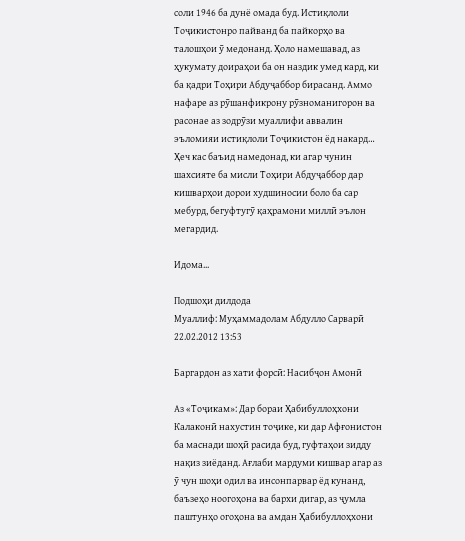соли 1946 ба дунё омада буд. Истиқлоли Тоҷикистонро пайванд ба пайкорҳо ва талошҳои ӯ медонанд. Ҳоло намешавад, аз ҳукумату доираҳои ба он наздик умед кард, ки ба қадри Тоҳири Абдуҷаббор бирасанд. Аммо нафаре аз рӯшанфикрону рӯзноманигорон ва расонае аз зодрӯзи муаллифи аввалин эъломияи истиқлоли Тоҷикистон ёд накард… Ҳеч кас баъид намедонад, ки агар чунин шахсияте ба мисли Тоҳири Абдуҷаббор дар кишварҳои дорои худшиносии боло ба сар мебурд, бегуфтугӯ қаҳрамони миллӣ эълон мегардид.

Идома...

Подшоҳи дилдода
Муаллиф: Муҳаммадолам Абдулло Сарварӣ
22.02.2012 13:53

Баргардон аз хати форсӣ: Насибҷон Амонӣ

Аз «Тоҷикам»: Дар бораи Ҳабибуллоҳхони Калаконӣ нахустин тоҷике, ки дар Афғонистон ба маснади шоҳӣ расида буд, гуфтаҳои зидду нақиз зиёданд. Ағлаби мардуми кишвар агар аз ӯ чун шоҳи одил ва инсонпарвар ёд кунанд, баъзеҳо ноогоҳона ва бархи дигар, аз ҷумла паштунҳо огоҳона ва амдан Ҳабибуллоҳхони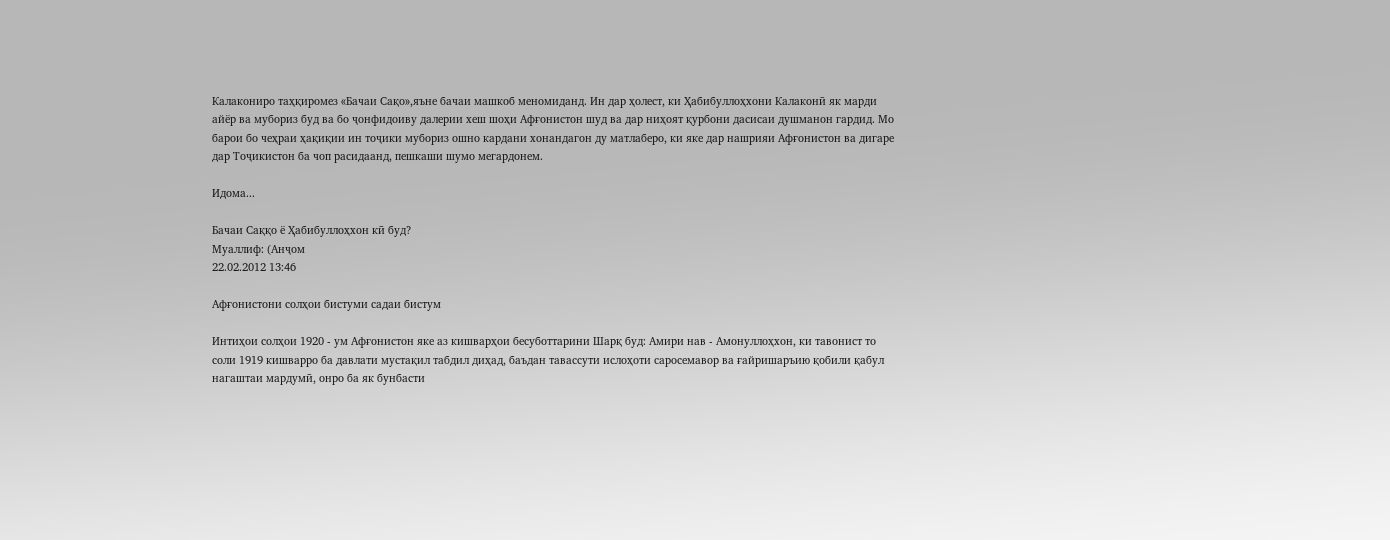Калакониро таҳқиромез «Бачаи Сақо»,яъне бачаи машкоб меномиданд. Ин дар ҳолест, ки Ҳабибуллоҳхони Калаконӣ як марди айёр ва мубориз буд ва бо ҷонфидоиву далерии хеш шоҳи Афғонистон шуд ва дар ниҳоят қурбони дасисаи душманон гардид. Мо барои бо чеҳраи ҳақиқии ин тоҷики мубориз ошно кардани хонандагон ду матлаберо, ки яке дар нашрияи Афғонистон ва дигаре дар Тоҷикистон ба чоп расидаанд, пешкаши шумо мегардонем.

Идома...

Бачаи Саққо ё Ҳабибуллоҳхон кӣ буд?
Муаллиф: (Анҷом
22.02.2012 13:46

Афғонистони солҳои бистуми садаи бистум

Интиҳои солҳои 1920 - ум Афғонистон яке аз кишварҳои бесуботтарини Шарқ буд: Амири нав - Амонуллоҳхон, ки тавонист то соли 1919 кишварро ба давлати мустақил табдил диҳад, баъдан тавассути ислоҳоти саросемавор ва ғайришаръию қобили қабул нагаштаи мардумӣ, онро ба як бунбасти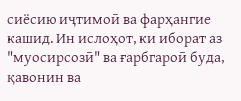сиёсию иҷтимоӣ ва фарҳангие кашид. Ин ислоҳот, ки иборат аз "муосирсозӣ" ва ғарбгароӣ буда, қавонин ва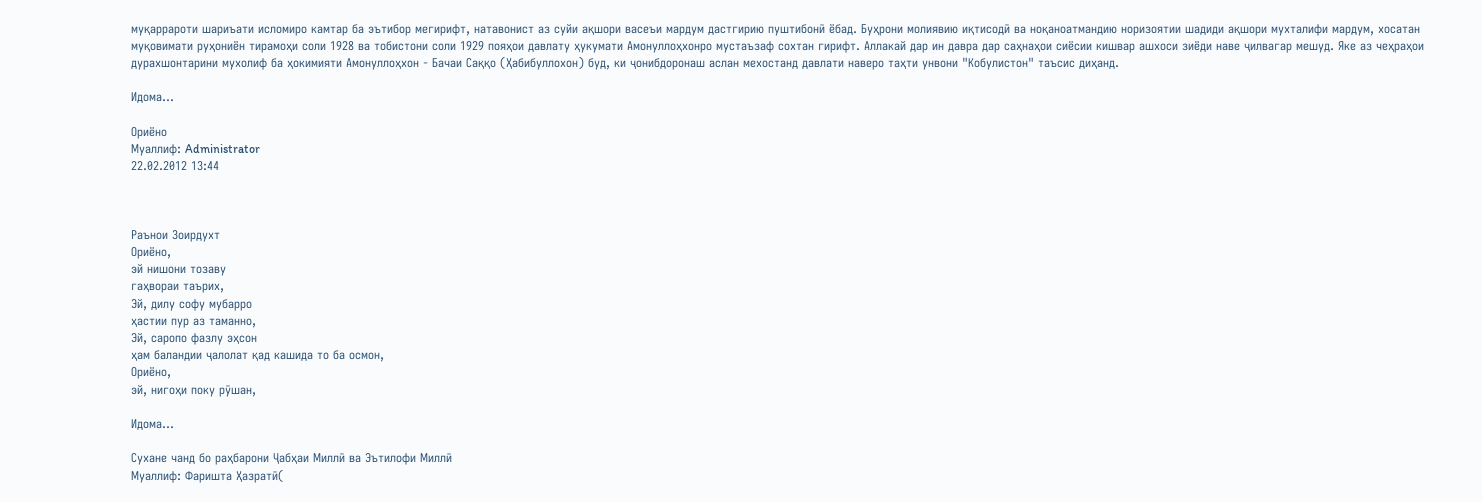муқаррароти шариъати исломиро камтар ба эътибор мегирифт, натавонист аз суйи ақшори васеъи мардум дастгирию пуштибонӣ ёбад. Буҳрони молиявию иқтисодӣ ва ноқаноатмандию норизоятии шадиди ақшори мухталифи мардум, хосатан муқовимати руҳониён тирамоҳи соли 1928 ва тобистони соли 1929 пояҳои давлату ҳукумати Амонуллоҳхонро мустаъзаф сохтан гирифт. Аллакай дар ин давра дар саҳнаҳои сиёсии кишвар ашхоси зиёди наве ҷилвагар мешуд. Яке аз чеҳраҳои дурахшонтарини мухолиф ба ҳокимияти Амонуллоҳхон - Бачаи Саққо (Ҳабибуллохон) буд, ки ҷонибдоронаш аслан мехостанд давлати наверо таҳти унвони "Кобулистон" таъсис диҳанд.

Идома...

Ориёно
Муаллиф: Administrator
22.02.2012 13:44



Раънои Зоирдухт
Ориёно,
эй нишони тозаву
гаҳвораи таърих,
Эй, дилу софу мубарро
ҳастии пур аз таманно,
Эй, саропо фазлу эҳсон
ҳам баландии ҷалолат қад кашида то ба осмон,
Ориёно,
эй, нигоҳи поку рӯшан,

Идома...

Сухане чанд бо раҳбарони Ҷабҳаи Миллӣ ва Эътилофи Миллӣ
Муаллиф: Фаришта Ҳазратӣ(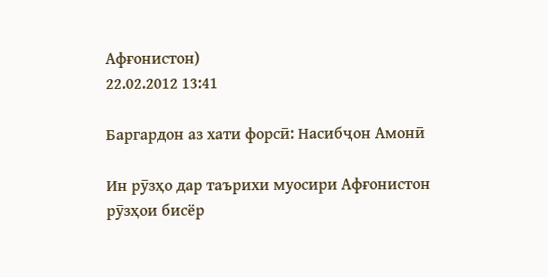Афғонистон)
22.02.2012 13:41

Баргардон аз хати форсӣ: Насибҷон Амонӣ

Ин рӯзҳо дар таърихи муосири Афғонистон рӯзҳои бисёр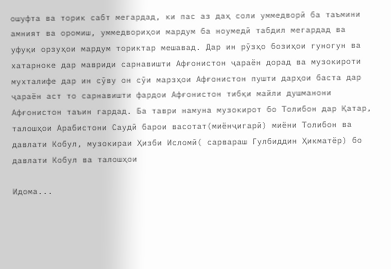ошуфта ва торик сабт мегардад, ки пас аз даҳ соли уммедворӣ ба таъмини амният ва оромиш, уммедвориҳои мардум ба ноумедӣ табдил мегардад ва уфуқи орзуҳои мардум ториктар мешавад. Дар ин рӯзҳо бозиҳои гуногун ва хатарноке дар мавриди сарнавишти Афғонистон ҷараён дорад ва музокироти мухталифе дар ин сӯву он сӯи марзҳои Афғонистон пушти дарҳои баста дар ҷараён аст то сарнавишти фардои Афғонистон тибқи майли душманони Афғонистон таъин гардад. Ба таври намуна музокирот бо Толибон дар Қатар, талошҳои Арабистони Саудӣ барои васотат(миёнҷигарӣ) миёни Толибон ва давлати Кобул, музокираи Ҳизби Исломӣ( сарвараш Гулбиддин Ҳикматёр) бо давлати Кобул ва талошҳои

Идома...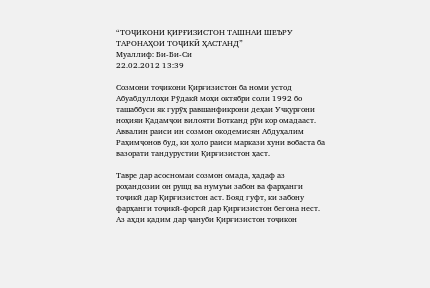“ТОҶИКОНИ ҚИРҒИЗИСТОН ТАШНАИ ШЕЪРУ ТАРОНАҲОИ ТОҶИКӢ ҲАСТАНД”
Муаллиф: Би-Би-Си
22.02.2012 13:39

Созмони тоҷикони Қирғизистон ба номи устод Абуабдуллоҳи Рӯдакӣ моҳи октябри соли 1992 бо ташаббуси як гурӯҳ равшанфикрони деҳаи Учқурғони ноҳияи Қадамҷои вилояти Ботканд рӯи кор омадааст. Аввалин раиси ин созмон окодемисян Абдуҳалим Раҳимҷонов буд, ки ҳоло раиси маркази хуни вобаста ба вазорати тандурустии Қирғизистон ҳаст.

Тавре дар асосномаи созмон омада, ҳадаф аз роҳандозии он рушд ва нумуъи забон ва фарҳанги тоҷикӣ дар Қирғизистон аст. Бояд гуфт, ки забону фарҳанги тоҷикӣ-форсӣ дар Қирғизистон бегона нест. Аз аҳди қадим дар ҷануби Қирғизистон тоҷикон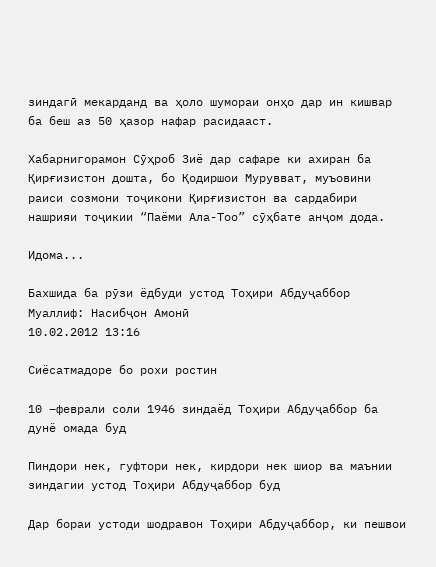зиндагӣ мекарданд ва ҳоло шумораи онҳо дар ин кишвар ба беш аз 50 ҳазор нафар расидааст.

Хабарнигорамон Сӯҳроб Зиё дар сафаре ки ахиран ба Қирғизистон дошта, бо Қодиршои Мурувват, муъовини раиси созмони тоҷикони Қирғизистон ва сардабири нашрияи тоҷикии “Паёми Ала-Тоо” сӯҳбате анҷом дода.

Идома...

Бахшида ба рӯзи ёдбуди устод Тоҳири Абдуҷаббор
Муаллиф: Насибҷон Амонӣ
10.02.2012 13:16

Сиёсатмадоре бо рохи ростин

10 –феврали соли 1946 зиндаёд Тоҳири Абдуҷаббор ба дунё омада буд

Пиндори нек, гуфтори нек, кирдори нек шиор ва маънии зиндагии устод Тоҳири Абдуҷаббор буд

Дар бораи устоди шодравон Тоҳири Абдуҷаббор, ки пешвои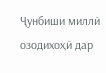Ҷунбиши миллӣ озодихоҳӣ дар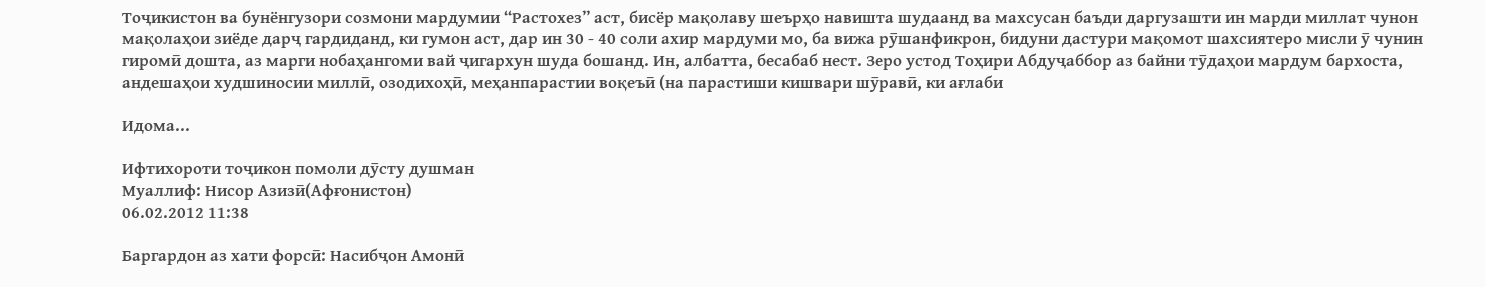Тоҷикистон ва бунёнгузори созмони мардумии “Растохез” аст, бисёр мақолаву шеърҳо навишта шудаанд ва махсусан баъди даргузашти ин марди миллат чунон мақолаҳои зиёде дарҷ гардиданд, ки гумон аст, дар ин 30 - 40 соли ахир мардуми мо, ба вижа рӯшанфикрон, бидуни дастури мақомот шахсиятеро мисли ӯ чунин гиромӣ дошта, аз марги нобаҳангоми вай ҷигархун шуда бошанд. Ин, албатта, бесабаб нест. Зеро устод Тоҳири Абдуҷаббор аз байни тӯдаҳои мардум бархоста, андешаҳои худшиносии миллӣ, озодихоҳӣ, меҳанпарастии воқеъӣ (на парастиши кишвари шӯравӣ, ки ағлаби

Идома...

Ифтихороти тоҷикон помоли дӯсту душман
Муаллиф: Нисор Азизӣ(Афғонистон)
06.02.2012 11:38

Баргардон аз хати форсӣ: Насибҷон Амонӣ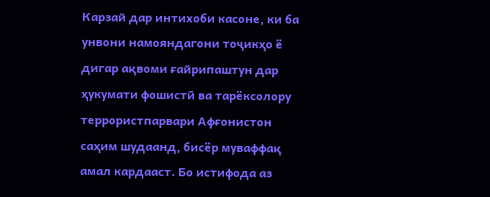Карзай дар интихоби касоне, ки ба унвони намояндагони тоҷикҳо ё дигар ақвоми ғайрипаштун дар ҳукумати фошистӣ ва тарёксолору террористпарвари Афғонистон саҳим шудаанд, бисёр муваффақ амал кардааст. Бо истифода аз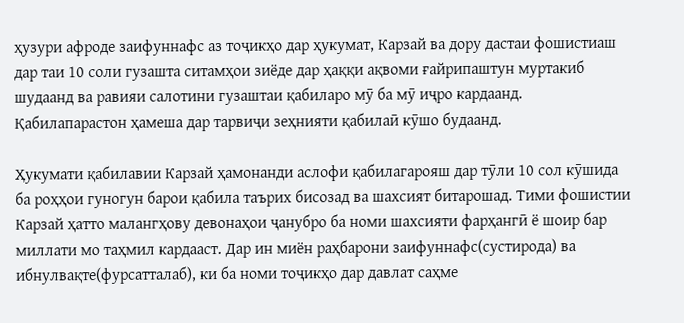ҳузури афроде заифуннафс аз тоҷикҳо дар ҳукумат, Карзай ва дору дастаи фошистиаш дар таи 10 соли гузашта ситамҳои зиёде дар ҳаққи ақвоми ғайрипаштун муртакиб шудаанд ва равияи салотини гузаштаи қабиларо мӯ ба мӯ иҷро кардаанд. Қабилапарастон ҳамеша дар тарвиҷи зеҳнияти қабилаӣ кӯшо будаанд.

Ҳукумати қабилавии Карзай ҳамонанди аслофи қабилагарояш дар тӯли 10 сол кӯшида ба роҳҳои гуногун барои қабила таърих бисозад ва шахсият битарошад. Тими фошистии Карзай ҳатто малангҳову девонаҳои ҷанубро ба номи шахсияти фарҳангӣ ё шоир бар миллати мо таҳмил кардааст. Дар ин миён раҳбарони заифуннафс(сустирода) ва ибнулвақте(фурсатталаб), ки ба номи тоҷикҳо дар давлат саҳме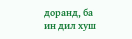доранд, ба ин дил хуш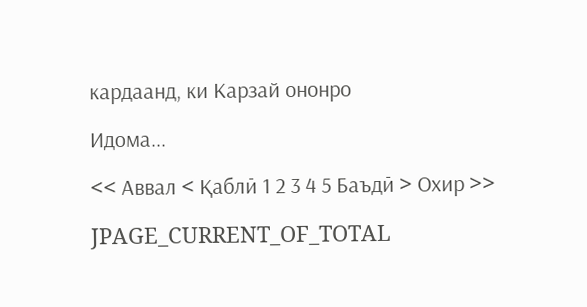кардаанд, ки Карзай ононро

Идома...

<< Аввал < Қаблӣ 1 2 3 4 5 Баъдӣ > Oхир >>

JPAGE_CURRENT_OF_TOTAL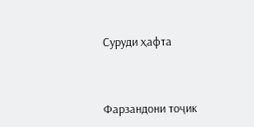Суруди ҳафта


Фарзандони тоҷик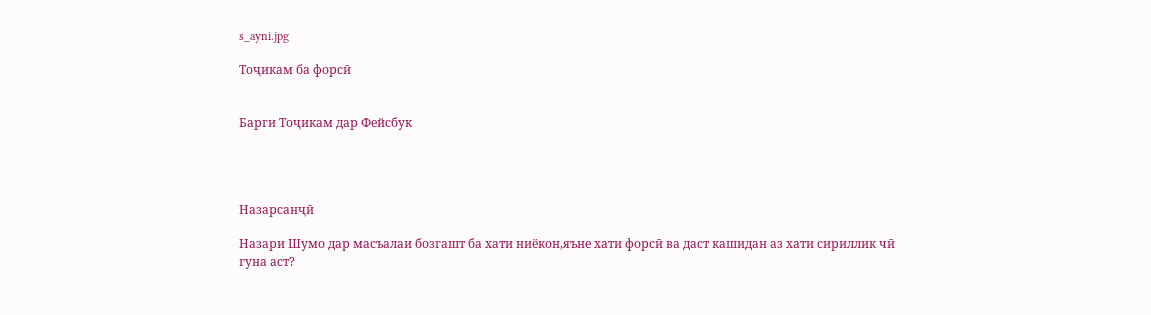s_ayni.jpg

Тоҷикам ба форсӣ


Барги Тоҷикам дар Фейсбук




Назарсанҷӣ

Назари Шумо дар масъалаи бозгашт ба хати ниёкон,яъне хати форсӣ ва даст кашидан аз хати сириллик чӣ гуна аст?